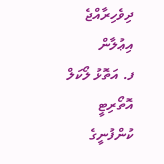ދިވެހިރާއްޖެ
އިޢުލާން
ފ. އަތޮޅު ލޯކަލް އޮތޯރިޓީ ކުންފުނީގެ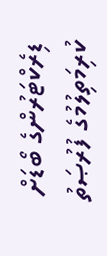ޑިރެކްޓަރުންގެ ބޯޑަށް ކުރިމަތިލުމުގެ ފުރުޞަތު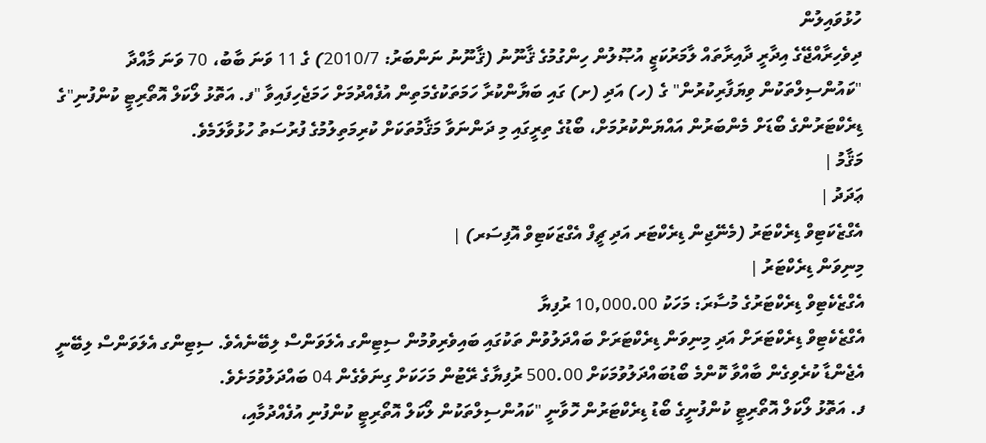ހުޅުވައިލުން
ދިވެހިރާއްޖޭގެ އިދާރީ ދާއިރާތައް ލާމަރުކަޒީ އުޞޫލުން ހިންގުމުގެ ޤާނޫނު (ޤާނޫނު ނަންބަރު: 2010/7) ގެ 11 ވަނަ ބާބު، 70 ވަނަ މާއްދާ "ކައުންސިލްތަކުން ވިޔަފާރިކުރުން" ގެ (ހ) އަދި (ށ) ގައި ބަޔާންކުރާ ހަމަތަކުގެމަތިން އުފެއްދުމަށް ހަމަޖެހިފައިވާ "ފ. އަތޮޅު ލޯކަލް އޮތޯރިޓީ ކުންފުނި"ގެ ޑިރެކްޓަރުންގެ ބޯޑަށް މެންބަރުން އައްޔަންކުރުމަށް، ބޯޑުގެ ތިރީގައި މި ދަންނަވާ މަޤާމުތަކަށް ކުރިމަތިލުމުގެ ފުރުސަތު ހުޅުވާލަމެވެ.
މަޤާމު |
ޢަދަދު |
އެގްޒެކަޓިވް ޑިރެކްޓަރު (މެނޭޖިން ޑިރެކްޓަރ އަދި ޗީފް އެގްޒަކަޓިވް އޮފިސަރ) |
މިނިވަން ޑިރެކްޓަރު |
އެގްޒެކެޓިވް ޑިރެކްޓަރުގެ މުސާރަ: މަހަކު 10,000.00 ރުފިޔާ
އެގްޒެކެޓިވް ޑިރެކްޓަރަށް އަދި މިނިވަން ޑިރެކްޓަރަށް ބައްދަލުވުން ތަކުގައި ބައިވެރިވުމުން ސިޓިންގ އެލަވަންސް ލިބޭނެއެވެ. ސިޓިންގ އެލަވަންސް ލިބޭނީ އެޖެންޑާ ކުރެވިގެން ބާއްވާ ކޮންމެ ބޯޑުބައްދަލުވުމަކަށް 500.00 ރުފިޔާގެ ރޭޓުން މަހަކަށް ގިނަވެގެން 04 ބައްދަލުވުމަށެވެ.
ފ. އަތޮޅު ލޯކަލް އޮތޯރިޓީ ކުންފުނީގެ ބޯޑު ޑިރެކްޓަރުން ހޮވާނީ "ކައުންސިލްތަކުން ލޯކަލް އޮތޯރިޓީ ކުންފުނި އުފެއްދުމާއި،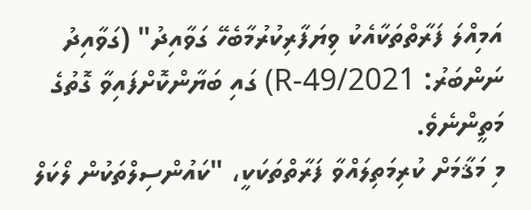އަމިއްލަ ފަރާތްތަކާއެކު ވިޔަފާރިކުރުމާބެހޭ ގަވާއިދު" (ގަވާއިދު ނަންބަރު: 2021/R-49) ގައި ބަޔާންކޮށްފައިވާ ގޮތުގެ މަތީންނެވެ.
މި މަޤާމަށް ކުރިމަތިލައްވާ ފަރާތްތަކަކީ، "ކައުންސިލްތަކުން ލޯކަލް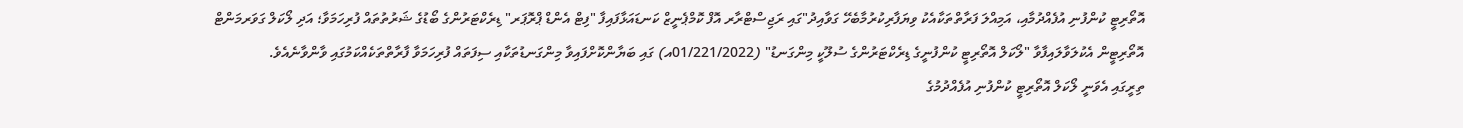އޮތޯރިޓީ ކުންފުނި އުފެއްދުމާއި، އަމިއްލަ ފަރާތްތަކާއެކު ވިޔަފާރިކުރުމާބެހޭ ގަވާއިދު"ގައި ރަޖިސްޓްރާރ އޮފް ކޮމްޕެނީޒް ކަނޑައަޅާފައިފާ "ފިޓް އެންޑް ޕްރޮޕަރ" ޑިރެކްޓަރުންގެ ބޯޑުގެ ޝަރުތުތައް ފުރިހަމަވާ؛ އަދި ލޯކަލް ގަވަރމަންޓް އޮތޯރިޓީން އެކުލަވާލައިފާވާ "ލޯކަލް އޮތޯރިޓީ ކުންފުނީގެ ޑިރެކްޓަރުންގެ ސުލޫކީ މިންގަނޑު" (01/221/2022އ) ގައި ބަޔާންކޮށްފައިވާ މިންގަނޑުތަކާއި ސިފަތައް ފުރިހަމަވާ ފާރާތްތަކެއްކަމުގައި ވާންވާނެއެވެ.
ތިރީގައި އެވަނީ ލޯކަލް އޮތޯރިޓީ ކުންފުނި އުފެއްދުމުގެ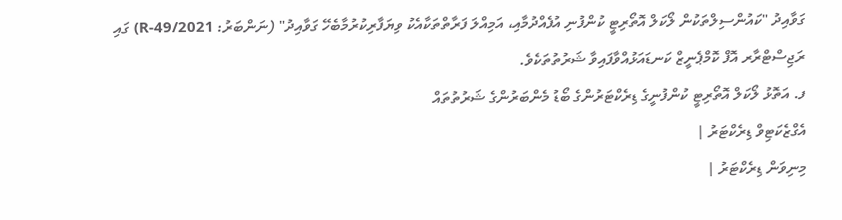ގަވާއިދު "ކައުންސިލްތަކުން ލޯކަލް އޮތޯރިޓީ ކުންފުނި އުފެއްދުމާއި، އަމިއްލަ ފަރާތްތަކާއެކު ވިޔަފާރިކުރުމާބެހޭ ގަވާއިދު" (ނަންބަރު: 2021/R-49) ގައި ރަޖިސްޓްރާރ އޮފް ކޮމްޕެނީޒް ކަނޑައަޅުއްވާފައިވާ ޝަރުތުތަކެވެ.
ފ. އަތޮޅު ލޯކަލް އޮތޯރިޓީ ކުންފުނީގެ ޑިރެކްޓަރުންގެ ބޯޑު މެންބަރުންގެ ޝަރުތުތައް
އެގްޒެކަޓިވް ޑިރެކްޓަރު |
މިނިވަން ޑިރެކްޓަރު |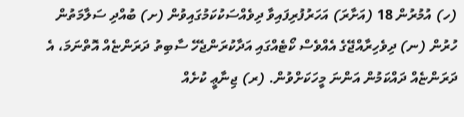(ހ) އުމުރުން 18 (އަށާރަ) އަހަރުފުރިފައިވާ ދިވެއްސަކުކަމުގައިވުން (ށ) ބުއްދި ސަލާމަތުން ހުރުން (ނ) ދިވެހިރާއްޖޭގެ އެއްވެސް ކޯޓެއްގައި އަދާކުރަންޖެހޭ ސާބިތު ދަރަންޏެއް އޮތްނަމަ، އެ ދަރަންޏެއް ދައްކަމުން އަންނަ މީހަކަށްވުން. (ރ) ޖިނާޢީ ކުށެއް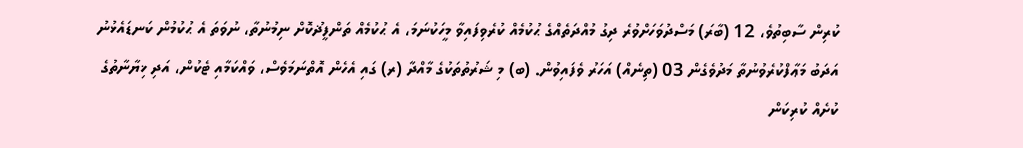ކުރިން ސާބިތުވެ، 12 (ބާރަ) މަސްދުވަހަށްވުރެ ދިގު މުއްދަތެއްގެ ޙުކުމެއް ކުރެވިފައިވާ މީހަކުނަމަ، އެ ޙުކުމެއް ތަންފީޛުކޮށް ނިމުނުތާ، ނުވަތަ އެ ޙުކުމުން ކަނޑައެޅުނު އަދަބު މަޢާފްކުރެވުނުތާ މަދުވެގެން 03 (ތިނެއް) އަހަރު ވެފައިވުން. (ބ) މި ޝަރުތުތަކުގެ މާއްދާ (ރ) ގައި އެހެން އޮތްނަމަވެސް، ވައްކަމާއި ޓެކުން، އަދި ޚިޔާނާތުގެ ކުށެއް ކުރިކަން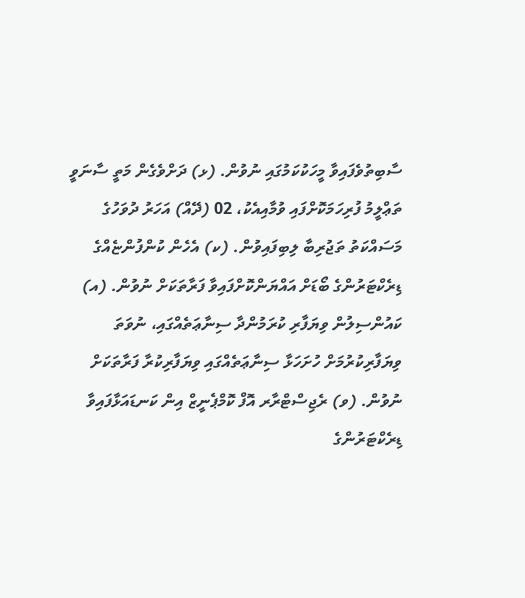ސާބިތުވެފައިވާ މީހަކުކަމުގައި ނުވުން. (ޅ) ދަށްވެގެން މަތީ ސާނަވީ ތަޢްލީމު ފުރިހަމަކޮށްފައި ވުމާއިއެކު، 02 (ދޭއް) އަހަރު ދުވަހުގެ މަސައްކަތު ތަޖުރިބާ ލިބިފައިވުން. (ކ) އެހެން ކުންފުންޏެއްގެ ޑިރެކްޓަރުންގެ ބޯޑަށް އައްޔަންކޮށްފައިވާ ފަރާތަކަށް ނުވުން. (އ) ކައުންސިލުން ވިޔަފާރި ކުރަމުންދާ ސިނާޢަތެއްގައި، ނުވަތަ ވިޔަފާރިކުރުމަށް ހުށަހަޅާ ސިނާޢަތެއްގައި ވިޔަފާރިކުރާ ފަރާތަކަށް ނުވުން. (ވ) ރެޖިސްޓްރާރ އޮފް ކޮމްޕެނީޒް އިން ކަނޑައަޅާފައިވާ ޑިރެކްޓަރުންގެ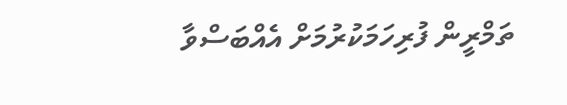ތަމްރީން ފުރިހަމަކުރުމަށް އެއްބަސްވާ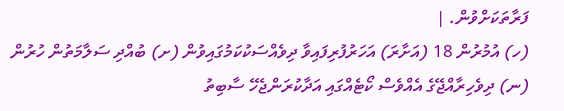ފަރާތަކަށްވުން. |
(ހ) އުމުރުން 18 (އަށާރަ) އަހަރުފުރިފައިވާ ދިވެއްސަކުކަމުގައިވުން (ށ) ބުއްދި ސަލާމަތުން ހުރުން (ނ) ދިވެހިރާއްޖޭގެ އެއްވެސް ކޯޓެއްގައި އަދާކުރަންޖެހޭ ސާބިތު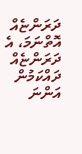ދަރަންޏެއް އޮތްނަމަ، އެ ދަރަންޏެއް ދައްކަމުން އަންނަ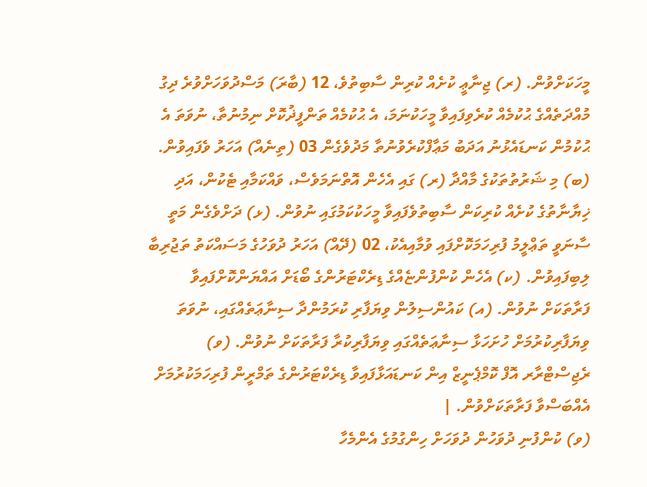މީހަކަށްވުން. (ރ) ޖިނާޢީ ކުށެއް ކުރިން ސާބިތުވެ، 12 (ބާރަ) މަސްދުވަހަށްވުރެ ދިގު މުއްދަތެއްގެ ޙުކުމެއް ކުރެވިފައިވާ މީހަކުނަމަ، އެ ޙުކުމެއް ތަންފީޛުކޮށް ނިމުނުތާ، ނުވަތަ އެ ޙުކުމުން ކަނޑައެޅުނު އަދަބު މަޢާފްކުރެވުނުތާ މަދުވެގެން 03 (ތިނެއް) އަހަރު ވެފައިވުން. (ބ) މި ޝަރުތުތަކުގެ މާއްދާ (ރ) ގައި އެހެން އޮތްނަމަވެސް، ވައްކަމާއި ޓެކުން، އަދި ޚިޔާނާތުގެ ކުށެއް ކުރިކަން ސާބިތުވެފައިވާ މީހަކުކަމުގައި ނުވުން. (ޅ) ދަށްވެގެން މަތީ ސާނަވީ ތަޢްލީމު ފުރިހަމަކޮށްފައި ވުމާއިއެކު، 02 (ދޭއް) އަހަރު ދުވަހުގެ މަސައްކަތު ތަޖުރިބާ ލިބިފައިވުން. (ކ) އެހެން ކުންފުންޏެއްގެ ޑިރެކްޓަރުންގެ ބޯޑަށް އައްޔަންކޮށްފައިވާ ފަރާތަކަށް ނުވުން. (އ) ކައުންސިލުން ވިޔަފާރި ކުރަމުންދާ ސިނާޢަތެއްގައި، ނުވަތަ ވިޔަފާރިކުރުމަށް ހުށަހަޅާ ސިނާޢަތެއްގައި ވިޔަފާރިކުރާ ފަރާތަކަށް ނުވުން. (ވ) ރެޖިސްޓްރާރ އޮފް ކޮމްޕެނީޒް އިން ކަނޑައަޅާފައިވާ ޑިރެކްޓަރުންގެ ތަމްރީން ފުރިހަމަކުރުމަށް އެއްބަސްވާ ފަރާތަކަށްވުން. |
(ވ) ކުންފުނި ދުވަހުން ދުވަހަށް ހިންގުމުގެ އެންމެހާ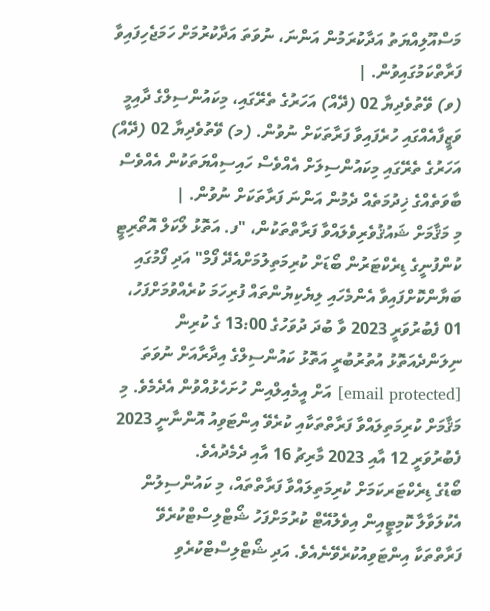މަސްއޫލިއްޔަތު އަދާކުރަމުން އަންނަ، ނުވަތަ އަދާކުރުމަށް ހަމަޖެހިފައިވާ ފަރާތްކަމުގައިވުން. |
(ވ) ވޭތުވެދިޔާ 02 (ދޭއް) އަހަރުގެ ތެރޭގައި، މިކައުންސިލްގެ ދާއިމީ ވަޒީފާއެއްގައި ހުރެފައިވާ ފަރާތަކަށް ނުވުން. (މ) ވޭތުވެދިޔާ 02 (ދޭއް) އަހަރުގެ ތެރޭގައި މިކައުންސިލަށް އެއްވެސް ހައިސިއްޔަތަކުން އެއްވެސް ބާވަތެއްގެ ޚިދުމަތެއް ދެމުން އަންނަ ފަރާތަކަށް ނުވުން. |
މި މަޤާމަށް ޝައުޤުވެރިވެލައްވާ ފަރާތްތަކުން، "ފ. އަތޮޅު ލޯކަލް އޮތޯރިޓީ ކުންފުނީގެ ޑިރެކްޓަރުން ބޯޑަށް ކުރިމަތިލުމަށްއެދޭ ފޯމް" އަދި ފޯމުގައި ބަޔާންކޮށްފައިވާ އެންމެހައި ލިޔެކިޔުންތައް ފުރިހަމަ ކުރެއްވުމަށްފަހު، 01 ފެބުރުވަރީ 2023 ވާ ބުދަ ދުވަހުގެ 13:00 ގެ ކުރިން ނިލަންދެއަތޮޅު އުތުރުބުރީ އަތޮޅު ކައުންސިލްގެ އިދާރާއަށް ނުވަތަ [email protected] އަށް އީމެއިލްއިން ހުށަހެޅުއްވުން އެދެމެވެ. މި މަޤާމަށް ކުރިމަތިލައްވާ ފަރާތްތަކާއި ކުރެވޭ އިންޓަވިއު އޮންނާނީ 2023 ފެބުރުވަރީ 12 އާއި 2023 މާރިޗު 16 އާއި ދެމެދުއެވެ.
ބޯޑުގެ ޑިރެކްޓަރކަމަށް ކުރިމަތިލައްވާ ފަރާތްތައް، މި ކައުންސިލުން އެކުލަވާލާ ކޮމިޓީއިން އިވެލުއޭޓް ކުރުމަށްފަހު ޝޯޓްލިސްޓްކުރެވޭ ފަރާތްތަކާ އިންޓަވިއުކުރެވޭނެއެވެ. އަދި ޝޯޓްލިސްޓްކުރެވި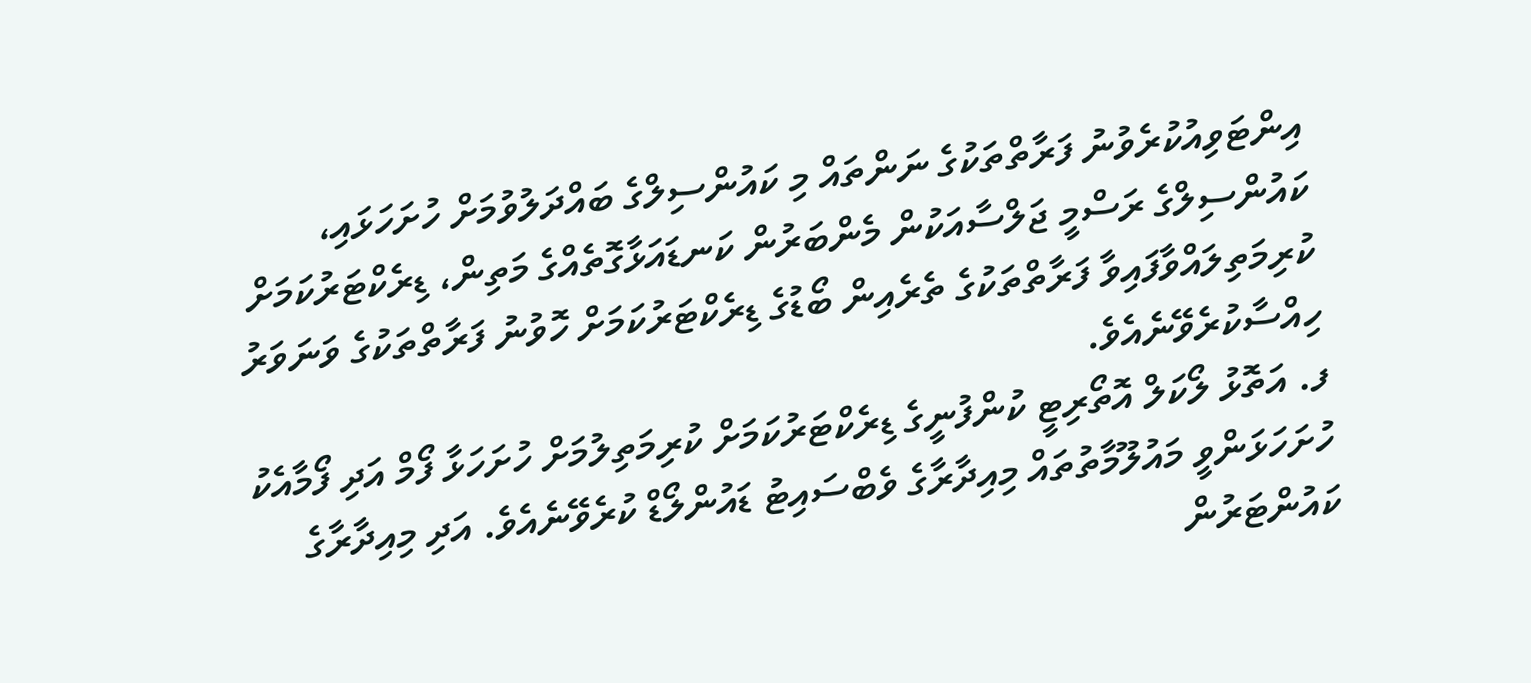އިންޓަވިއުކުރެވުނު ފަރާތްތަކުގެ ނަންތައް މި ކައުންސިލްގެ ބައްދަލުވުމަށް ހުށަހަޅައި، ކައުންސިލްގެ ރަސްމީ ޖަލްސާއަކުން މެންބަރުން ކަނޑައަޅާގޮތެއްގެ މަތިން، ޑިރެކްޓަރުކަމަށް ކުރިމަތިލައްވާފައިވާ ފަރާތްތަކުގެ ތެރެއިން ބޯޑުގެ ޑިރެކްޓަރުކަމަށް ހޮވުނު ފަރާތްތަކުގެ ވަނަވަރު ހިއްސާކުރެވޭނެއެވެ.
ފ. އަތޮޅު ލޯކަލް އޮތޯރިޓީ ކުންފުނީގެ ޑިރެކްޓަރުކަމަށް ކުރިމަތިލުމަށް ހުށަހަޅާ ފޯމް އަދި ފޯމާއެކު ހުށަހަޅަންވީ މައުލޫމާތުތައް މިއިދާރާގެ ވެބްސައިޓު ޑައުންލޯޑް ކުރެވޭނެއެވެ. އަދި މިއިދާރާގެ ކައުންޓަރުން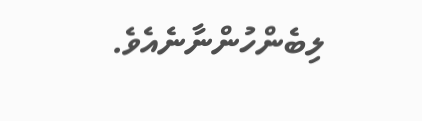ލިބެންހުންނާނެއެވެ.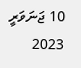10 ޖަނަވަރީ 2023